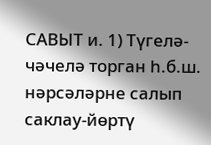САВЫТ и. 1) Түгелә-чәчелә торган һ.б.ш. нәрсәләрне салып саклау-йөртү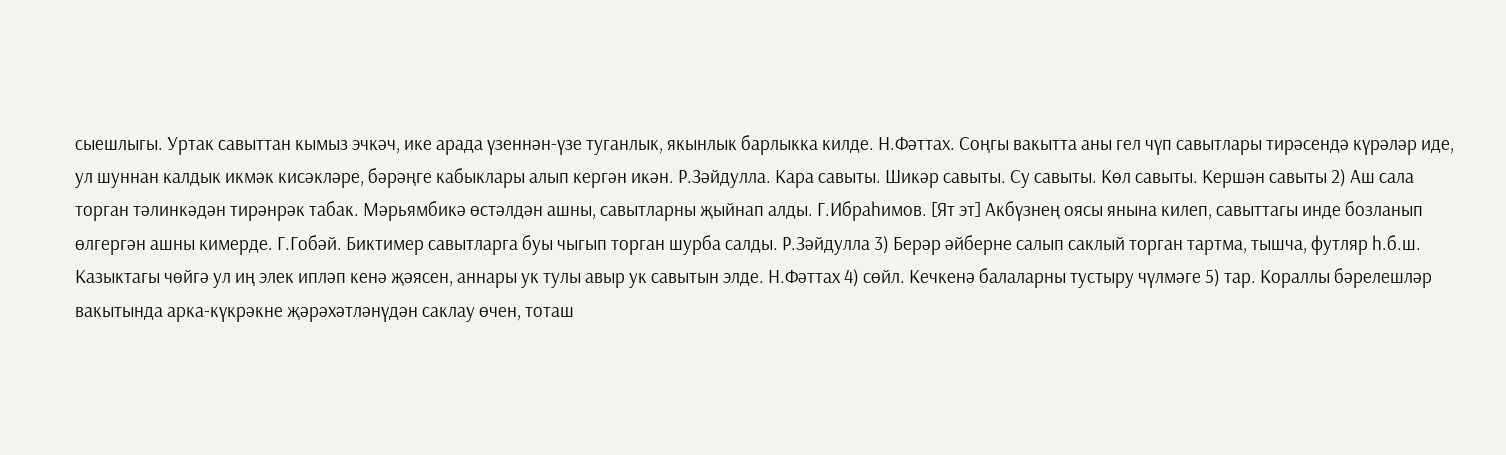сыешлыгы. Уртак савыттан кымыз эчкәч, ике арада үзеннән-үзе туганлык, якынлык барлыкка килде. Н.Фәттах. Соңгы вакытта аны гел чүп савытлары тирәсендә күрәләр иде, ул шуннан калдык икмәк кисәкләре, бәрәңге кабыклары алып кергән икән. Р.Зәйдулла. Кара савыты. Шикәр савыты. Су савыты. Көл савыты. Кершән савыты 2) Аш сала торган тәлинкәдән тирәнрәк табак. Мәрьямбикә өстәлдән ашны, савытларны җыйнап алды. Г.Ибраһимов. [Ят эт] Акбүзнең оясы янына килеп, савыттагы инде бозланып өлгергән ашны кимерде. Г.Гобәй. Биктимер савытларга буы чыгып торган шурба салды. Р.Зәйдулла 3) Берәр әйберне салып саклый торган тартма, тышча, футляр һ.б.ш. Казыктагы чөйгә ул иң элек ипләп кенә җәясен, аннары ук тулы авыр ук савытын элде. Н.Фәттах 4) сөйл. Кечкенә балаларны тустыру чүлмәге 5) тар. Кораллы бәрелешләр вакытында арка-күкрәкне җәрәхәтләнүдән саклау өчен, тоташ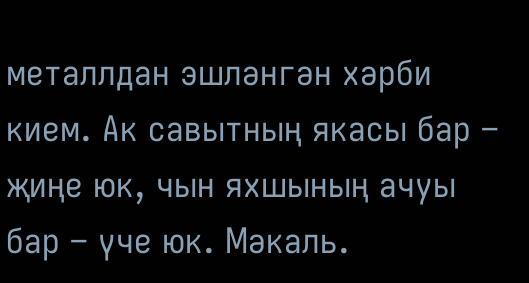металлдан эшләнгән хәрби кием. Ак савытның якасы бар – җиңе юк, чын яхшының ачуы бар – үче юк. Мәкаль.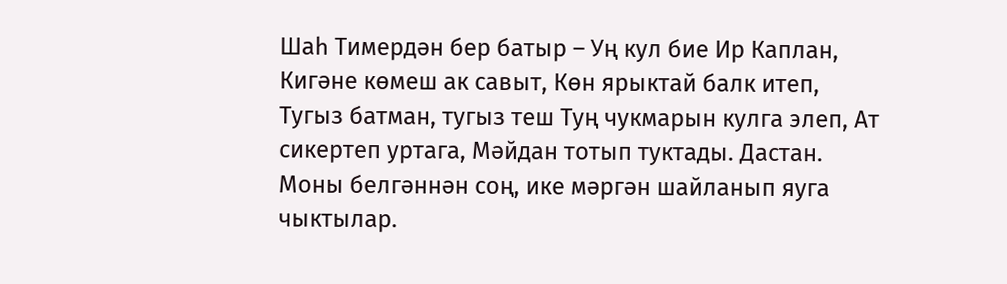Шаһ Тимердән бер батыр – Уң кул бие Ир Каплан, Кигәне көмеш ак савыт, Көн ярыктай балк итеп, Тугыз батман, тугыз теш Туң чукмарын кулга элеп, Ат сикертеп уртага, Мәйдан тотып туктады. Дастан. Моны белгәннән соң, ике мәргән шайланып яуга чыктылар.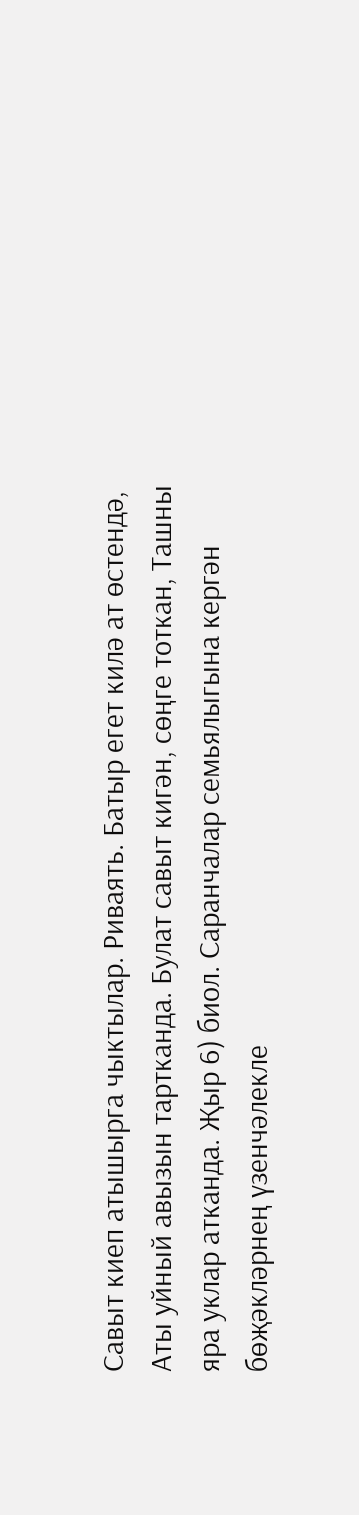Савыт киеп атышырга чыктылар. Риваять. Батыр егет килә ат өстендә, Аты уйный авызын тартканда. Булат савыт кигән, сөңге тоткан, Ташны яра уклар атканда. Җыр 6) биол. Саранчалар семьялыгына кергән бөҗәкләрнең үзенчәлекле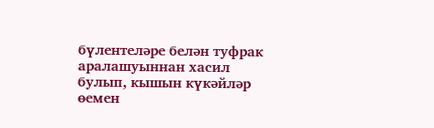бүлентеләре белән туфрак аралашуыннан хасил булып, кышын күкәйләр өемен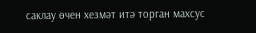саклау өчен хезмәт итә торган махсус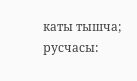каты тышча; русчасы: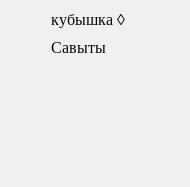кубышка ◊ Савыты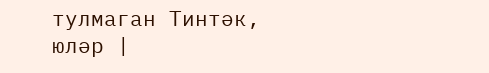тулмаган Тинтәк, юләр |